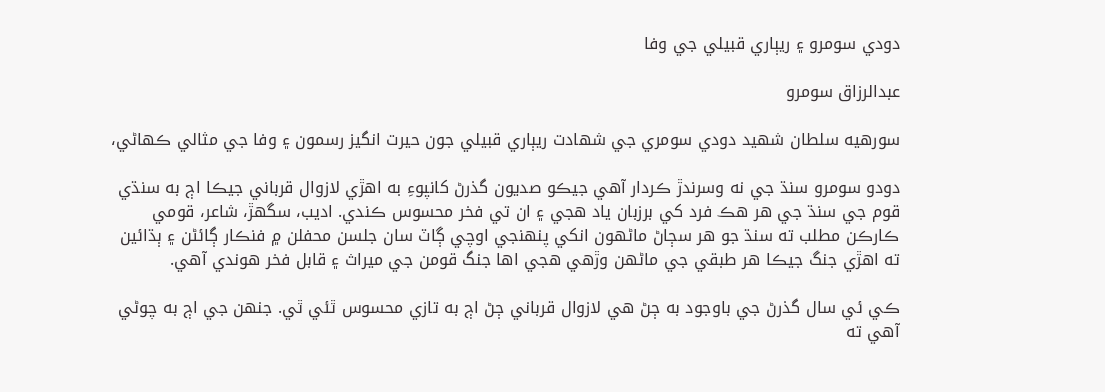دودي سومرو ۽ ريٻاري قبيلي جي وفا

عبدالرزاق سومرو

سورهيه سلطان شهيد دودي سومري جي شهادت ريٻاري قبيلي جون حيرت انگيز رسمون ۽ وفا جي مثالي ڪهاڻي،

دودو سومرو سنڌ جي نه وسرندڙ ڪردار آهي جيڪو صديون گذرڻ کانپوءِ به اهڙي لازوال قرباني جيڪا اڄ به سنڌي قوم جي سنڌ جي هر هڪ فرد کي برزبان ياد هجي ۽ ان تي فخر محسوس ڪندي. اديب، سگهڙ، شاعر، قومي ڪارڪن مطلب ته سنڌ جو هر سڄاڻ ماڻهون انکي پنهنجي اوچي ڳاٽ سان جلسن محفلن ۾ فنڪار ڳائڻن ۽ ٻڌائين ته اهڙي جنگ جيڪا هر طبقي جي ماڻهن وڙهي هجي اها جنگ قومن جي ميراث ۽ قابل فخر هوندي آهي.

ڪي ئي سال گذرڻ جي باوجود به ڄڻ هي لازوال قرباني ڄڻ اڄ به تازي محسوس ٿئي ٿي. جنهن جي اڄ به چوڻي آهي ته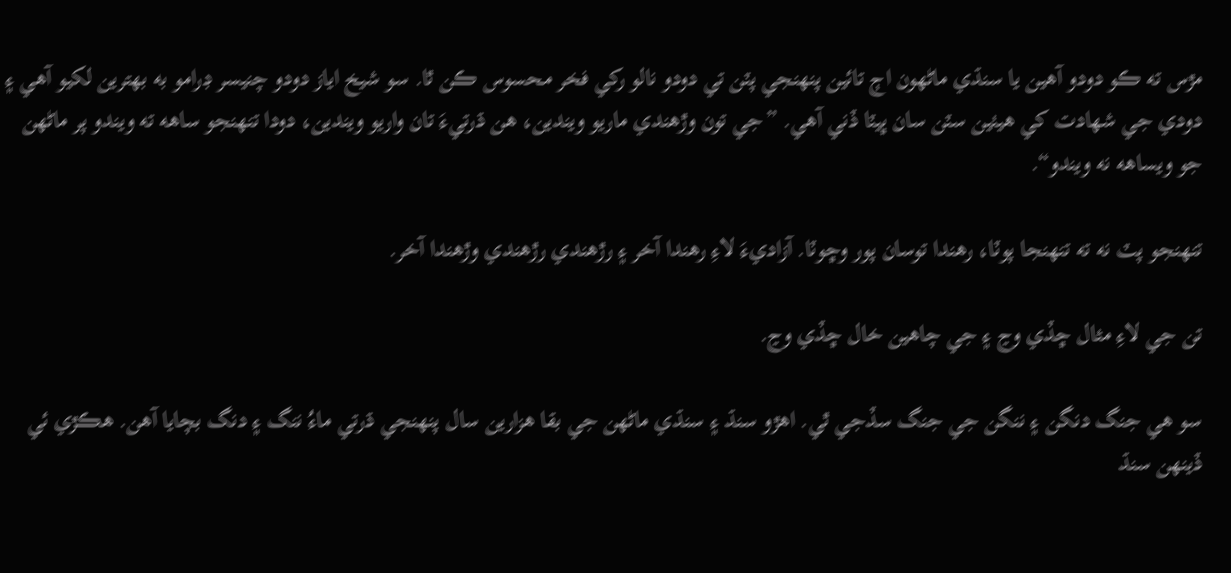مڙس ته ڪو دودو آهين يا سنڌي ماڻهون اڄ تائين پنهنجي پٽن تي دودو نالو رکي فخر محسوس ڪن ٿا. سو شيخ اياز دودو چنيسر ڊرامو به بهترين لکيو آهي ۽ دودي جي شهادت کي هيٺين سٽن سان ڀيٽا ڏني آهي. ”جي تون وڙهندي ماريو ويندين، هن ڌرتيءَ تان واريو ويندين، دودا تنهنجو ساهه ته ويندو پر ماڻهن جو ويساهه نه ويندو“.

تنهنجو پٽ نه ته تنهنجا پوٽا، رهندا توسان پور وڇوٽا. آزاديءَ لاءِ رهندا آخر ۽ رڙهندي رڙهندي وڙهندا آخر.

تن جي لاءِ مثال ڇڏي وڃ ۽ جي چاهين خال ڇڏي وڃ.

سو هي جنگ دنگن ۽ ننگن جي جنگ سڏجي ٿي. اهڙو سنڌ ۽ سنڌي ماڻهن جي بقا هزارين سال پنهنجي ڌرتي ماءُ ننگ ۽ دنگ بچايا آهن. هڪڙي ئي ڏينهن سنڌ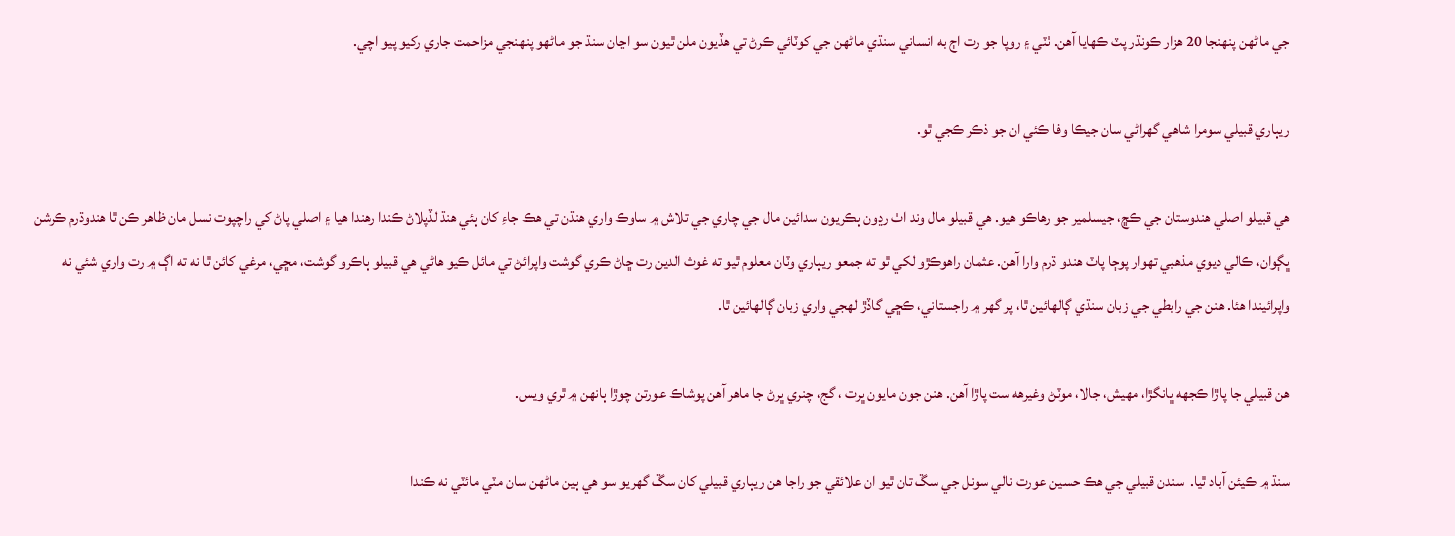جي ماڻهن پنهنجا 20 هزار ڪونڌر پٽ ڪهايا آهن. ٺٽي ۽ روپا جو رت اڄ به انساني سنڌي ماڻهن جي کوٽائي ڪرڻ تي هڏيون ملن ٿيون سو اڃان سنڌ جو ماڻهو پنهنجي مزاحمت جاري رکيو پيو اچي.

ريٻاري قبيلي سومرا شاهي گهراڻي سان جيڪا وفا ڪئي ان جو ذڪر ڪجي ٿو.

هي قبيلو اصلي هندوستان جي ڪڇ، جيسلمير جو رهاڪو هيو. هي قبيلو مال وند اٺ رڍون ٻڪريون سدائين مال جي چاري جي تلاش ۾ ساوڪ واري هنڌن تي هڪ جاءِ کان ٻئي هنڌ لڏپلاڻ ڪندا رهندا هيا ۽ اصلي پاڻ کي راچپوت نسل مان ظاهر ڪن ٿا هندوڌرم ڪرشن ڀڳوان، ڪالي ديوي مذهبي تهوار پوڄا پاٽ هندو ڌرم وارا آهن. عثمان راهوڪڙو لکي ٿو ته جمعو ريٻاري وٽان معلوم ٿيو ته غوث الدين رت ڇاڻ ڪري گوشت واپرائڻ تي مائل ڪيو هاڻي هي قبيلو ٻاڪرو گوشت، مڇي، مرغي کائن ٿا نه ته اڳ ۾ رت واري شئي نه واپرائيندا هئا. هنن جي رابطي جي زبان سنڌي ڳالهائين ٿا، پر گهر ۾ راجستاني، ڪڇي گاڏڙ لهجي واري زبان ڳالهائين ٿا.

هن قبيلي جا پاڙا ڪجهه ڀانگڙا، مهيش، جالا، موٽڻ وغيرهه ست پاڙا آهن. هنن جون مايون ڀرت ، گج، چنري ڀرڻ جا ماهر آهن پوشاڪ عورتن چوڙا ٻانهن ۾ ٿري ويس.

سنڌ ۾ ڪيئن آباد ٿيا.  سندن قبيلي جي هڪ حسين عورت نالي سونل جي سڱ تان ٿيو ان علائقي جو راجا هن ريٻاري قبيلي کان سڱ گهريو سو هي ٻين ماڻهن سان مٽي مائٽي نه ڪندا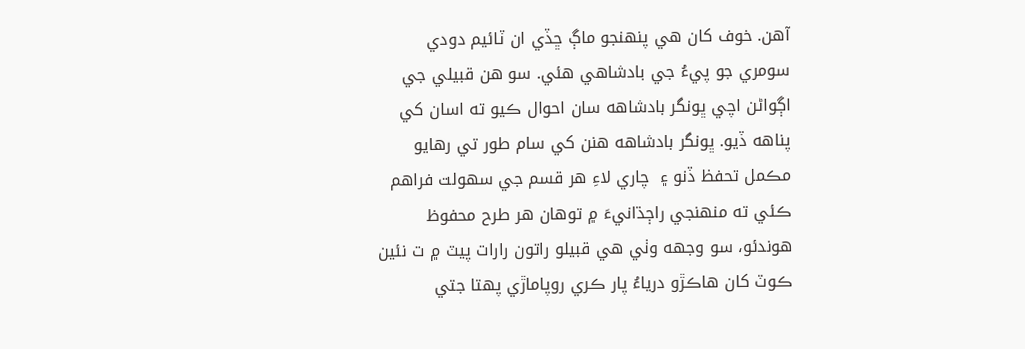آهن. خوف کان هي پنهنجو ماڳ ڇڏي ان ٽائيم دودي سومري جو پيءُ جي بادشاهي هئي. سو هن قبيلي جي اڳواڻن اچي ڀونگر بادشاهه سان احوال ڪيو ته اسان کي پناهه ڏيو. ڀونگر بادشاهه هنن کي سام طور تي رهايو مڪمل تحفظ ڏنو ۽  چاري لاءِ هر قسم جي سهولت فراهم ڪئي ته منهنجي راڄڌانيءَ ۾ توهان هر طرح محفوظ هوندئو، سو وجهه وٺي هي قبيلو راتون رارات پيٽ ۾ ت نئين ڪوٽ کان هاڪڙو درياءُ پار ڪري روپاماڙي پهتا جتي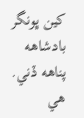کين ڀونگر بادشاهه پناهه ڏني. هي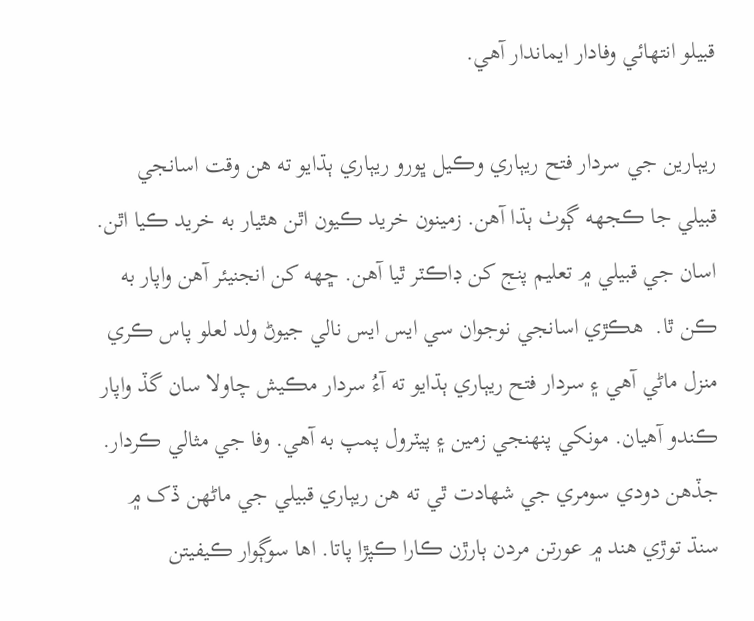قبيلو انتهائي وفادار ايماندار آهي.

ريٻارين جي سردار فتح ريٻاري وڪيل ڀورو ريٻاري ٻڌايو ته هن وقت اسانجي قبيلي جا ڪجهه ڳوٺ ٻڌا آهن. زمينون خريد ڪيون اٿن هٿيار به خريد ڪيا اٿن. اسان جي قبيلي ۾ تعليم پنج کن ڊاڪٽر ٿيا آهن. ڇهه کن انجنيئر آهن واپار به ڪن ٿا.  هڪڙي اسانجي نوجوان سي ايس ايس نالي جيوڻ ولد لعلو پاس ڪري منزل ماڻي آهي ۽ سردار فتح ريٻاري ٻڌايو ته آءُ سردار مڪيش چاولا سان گڏ واپار ڪندو آهيان. مونکي پنهنجي زمين ۽ پيٽرول پمپ به آهي. وفا جي مثالي ڪردار. جڏهن دودي سومري جي شهادت ٿي ته هن ريٻاري قبيلي جي ماڻهن ڏک ۾ سنڌ توڙي هند ۾ عورتن مردن ٻارڙن ڪارا ڪپڙا پاتا. اها سوڳوار ڪيفيتن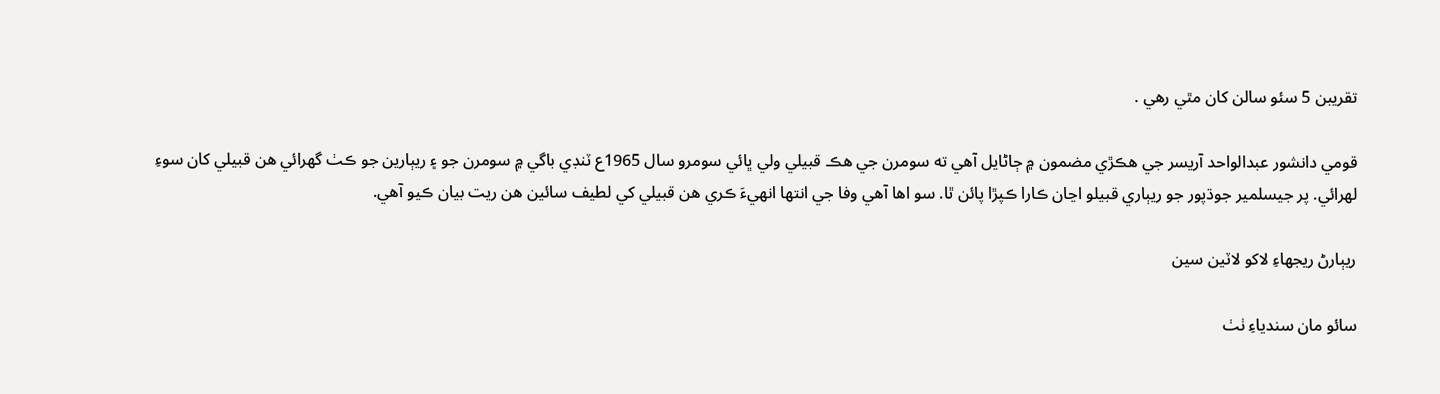تقريبن 5 سئو سالن کان مٿي رهي .

قومي دانشور عبدالواحد آريسر جي هڪڙي مضمون ۾ ڄاڻايل آهي ته سومرن جي هڪ قبيلي ولي ڀائي سومرو سال 1965ع ٽنڊي باگي ۾ سومرن جو ۽ ريٻارين جو ڪٺ گهرائي هن قبيلي کان سوءِ لهرائي. پر جيسلمير جوڌپور جو ريٻاري قبيلو اڃان ڪارا ڪپڙا پائن ٿا. سو اها آهي وفا جي انتها انهيءَ ڪري هن قبيلي کي لطيف سائين هن ريت بيان ڪيو آهي.

ريٻارڻ ريجهاءِ لاکو لاٽين سين

سائو مان سندياءِ ٺٺ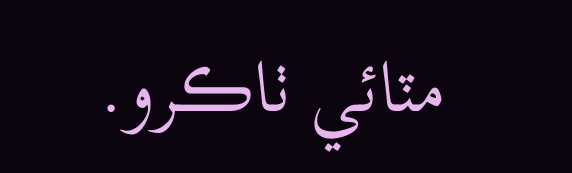مٽائي ٺاڪرو.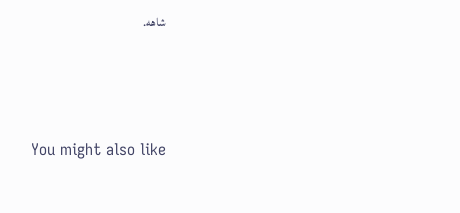شاهه.



You might also like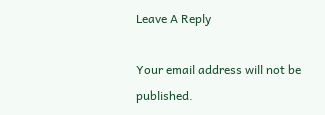Leave A Reply

Your email address will not be published.